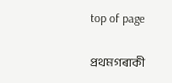top of page

প্রথমগৰাকী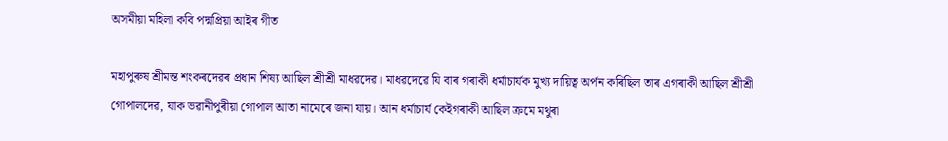অসমীয়া মহিলা কবি পদ্মপ্রিয়া আইৰ গীত

মহাপুৰুষ শ্রীমন্ত শংকৰদেৱৰ প্রধান শিষ্য আছিল শ্রীশ্রী মাধৱদেৱ। মাধৱদেৱে যি বাৰ গৰাকী ধর্মাচাৰ্যক মুখ্য দায়িত্ব অর্পন কৰিছিল তাৰ এগৰাকী আছিল শ্রীশ্রী গোপালদেৱ, যাক ভৱানীপুৰীয়া গোপাল আতা নামেৰে জনা যায়। আন ধর্মাচার্য কেইগৰাকী আছিল ক্রমে মথুৰা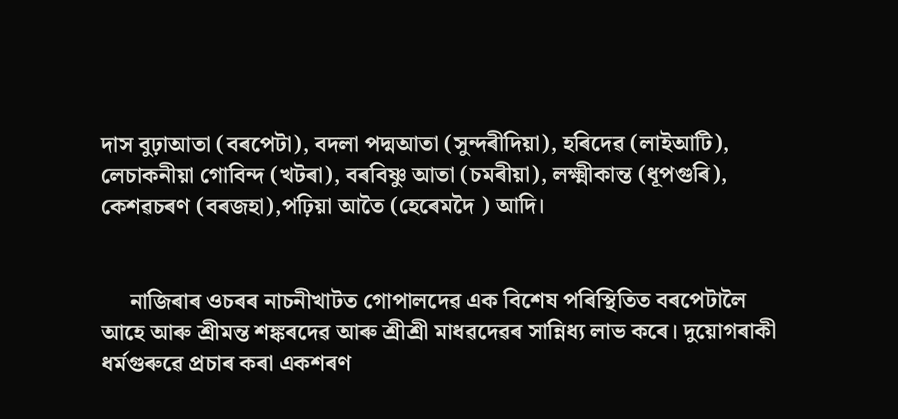দাস বুঢ়াআতা (বৰপেটা), বদলা পদ্মআতা (সুন্দৰীদিয়া), হৰিদেৱ (লাইআটি), লেচাকনীয়া গোবিন্দ (খটৰা), বৰবিষ্ণু আতা (চমৰীয়া), লক্ষ্মীকান্ত (ধূপগুৰি), কেশৱচৰণ (বৰজহা),পঢ়িয়া আতৈ (হেৰেমদৈ ) আদি।


     নাজিৰাৰ ওচৰৰ নাচনীখাটত গোপালদেৱ এক বিশেষ পৰিস্থিতিত বৰপেটালৈ আহে আৰু শ্রীমন্ত শঙ্কৰদেৱ আৰু শ্রীশ্রী মাধৱদেৱৰ সান্নিধ্য লাভ কৰে। দুয়োগৰাকী ধর্মগুৰুৱে প্রচাৰ কৰা একশৰণ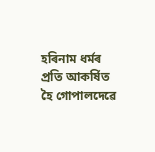হৰিনাম ধৰ্মৰ প্রতি আকর্ষিত হৈ গোপালদেৱে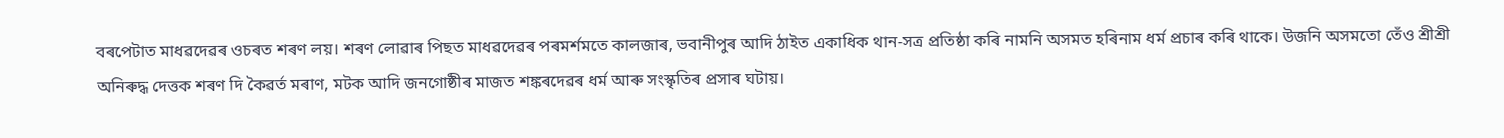বৰপেটাত মাধৱদেৱৰ ওচৰত শৰণ লয়। শৰণ লোৱাৰ পিছত মাধৱদেৱৰ পৰমর্শমতে কালজাৰ, ভবানীপুৰ আদি ঠাইত একাধিক থান-সত্র প্রতিষ্ঠা কৰি নামনি অসমত হৰিনাম ধর্ম প্রচাৰ কৰি থাকে। উজনি অসমতো তেঁও শ্রীশ্রী অনিৰুদ্ধ দেত্তক শৰণ দি কৈৱর্ত মৰাণ, মটক আদি জনগোষ্ঠীৰ মাজত শঙ্কৰদেৱৰ ধর্ম আৰু সংস্কৃতিৰ প্রসাৰ ঘটায়।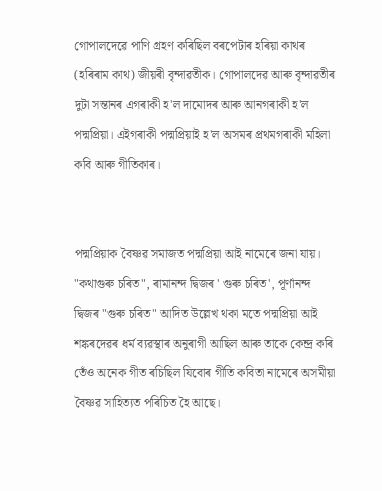গোপালদেৱে পাণি গ্রহণ কৰিছিল বৰপেটাৰ হৰিয়া কাথৰ (হৰিৰাম কাথ) জীয়ৰী বৃন্দাৱতীক। গোপালদেৱ আৰু বৃন্দাৱতীৰ দুটা সন্তানৰ এগৰাকী হ'ল দামোদৰ আৰু আনগৰাকী হ'ল পদ্মপ্রিয়া। এইগৰাকী পদ্মপ্রিয়াই হ'ল অসমৰ প্রথমগৰাকী মহিলা কবি আৰু গীতিকাৰ।


পদ্মপ্রিয়াক বৈষ্ণৱ সমাজত পদ্মপ্রিয়া আই নামেৰে জনা যায়। "কথাগুৰু চৰিত", ৰামানন্দ দ্বিজৰ ' গুৰু চৰিত', পূর্ণানন্দ দ্বিজৰ "গুৰু চৰিত" আদিত উল্লেখ থকা মতে পদ্মপ্রিয়া আই শঙ্কৰদেৱৰ ধৰ্ম ব্যৱস্থাৰ অনুৰাগী আছিল আৰু তাকে কেন্দ্র কৰি তেঁও অনেক গীত ৰচিছিল যিবোৰ গীতি কবিতা নামেৰে অসমীয়া বৈষ্ণৱ সাহিত্যত পৰিচিত হৈ আছে।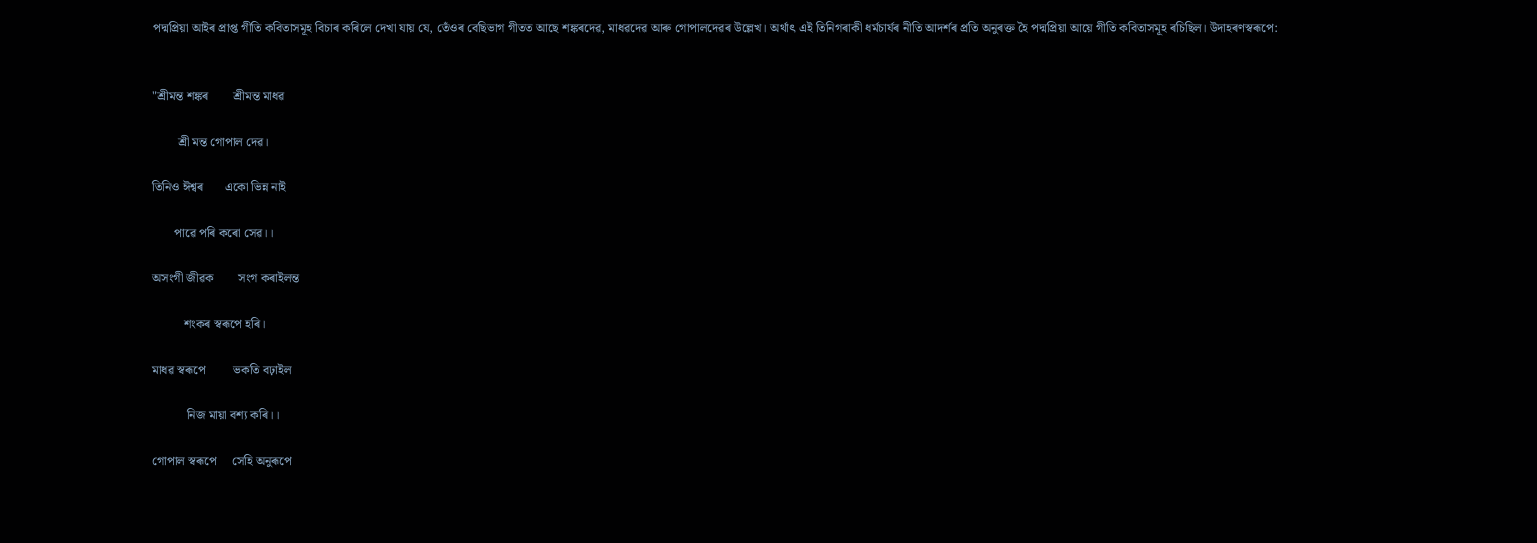পদ্মপ্রিয়া আইৰ প্রাপ্ত গীতি কবিতাসমূহ বিচাৰ কৰিলে দেখা যায় যে, তেঁওৰ বেছিভাগ গীতত আছে শঙ্কৰদেৱ, মাধৱদেৱ আৰু গোপালদেৱৰ উল্লেখ। অর্থাৎ এই তিনিগৰাকী ধর্মচাৰ্যৰ নীতি আদর্শৰ প্রতি অনুৰক্ত হৈ পদ্মপ্রিয়া আয়ে গীতি কবিতাসমূহ ৰচিছিল। উদাহৰণস্বৰূপে:


"শ্রীমন্ত শঙ্কৰ        শ্ৰীমন্ত মাধৱ

        শ্ৰী মন্ত গোপাল দেৱ।

তিনিও ঈশ্বৰ       একো ভিন্ন নাই

       পাৱে পৰি কৰো সেৱ।।

অসংগী জীৱক        সংগ কৰাইলন্ত

          শংকৰ স্বৰূপে হৰি।

মাধৱ স্বৰূপে         ভকতি বঢ়াইল

           নিজ মায়া বশ্য কৰি।।

গোপাল স্বৰূপে     সেহি অনুৰূপে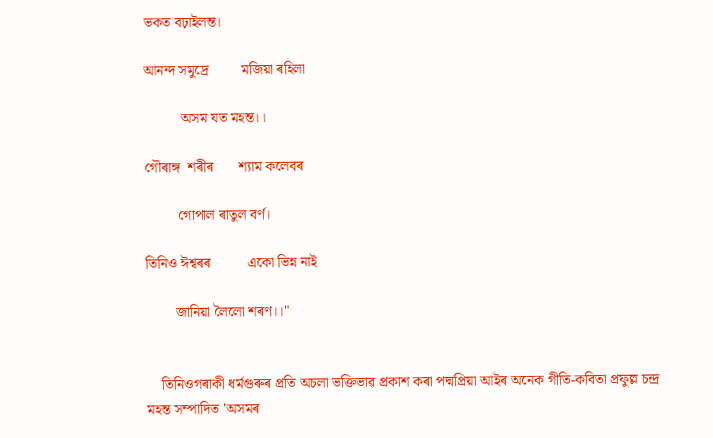ভকত বঢ়াইলন্ত।

আনন্দ সমুদ্ৰে         মজিয়া ৰহিলা

          অসম যত মহন্ত।।

গৌৰাঙ্গ  শৰীৰ       শ্যাম কলেবৰ

         গোপাল ৰাতুল বর্ণ।

তিনিও ঈশ্বৰৰ          একো ভিন্ন নাই

        জানিয়া লৈলো শৰণ।।"


    তিনিওগৰাকী ধর্মগুৰুৰ প্রতি অচলা ভক্তিভাৱ প্রকাশ কৰা পদ্মপ্রিয়া আইৰ অনেক গীতি-কবিতা প্রফুল্ল চন্দ্র মহন্ত সম্পাদিত 'অসমৰ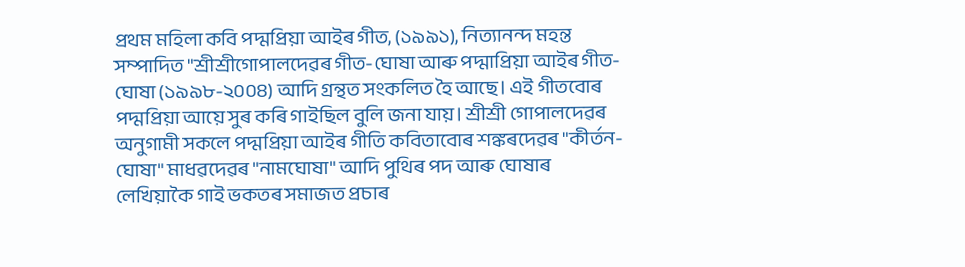প্রথম মহিলা কবি পদ্মপ্রিয়া আইৰ গীত, (১৯৯১), নিত্যানন্দ মহন্ত সম্পাদিত "শ্রীশ্রীগোপালদেৱৰ গীত-ঘোষা আৰু পদ্মাপ্রিয়া আইৰ গীত-ঘোষা (১৯৯৮-২০০৪) আদি গ্রন্থত সংকলিত হৈ আছে। এই গীতবোৰ পদ্মপ্রিয়া আয়ে সুৰ কৰি গাইছিল বুলি জনা যায়। শ্রীশ্রী গোপালদেৱৰ অনুগামী সকলে পদ্মপ্রিয়া আইৰ গীতি কবিতাবোৰ শঙ্কৰদেৱৰ "কীর্তন-ঘোষা" মাধৱদেৱৰ "নামঘোষা" আদি পুথিৰ পদ আৰু ঘোষাৰ লেখিয়াকৈ গাই ভকতৰ সমাজত প্রচাৰ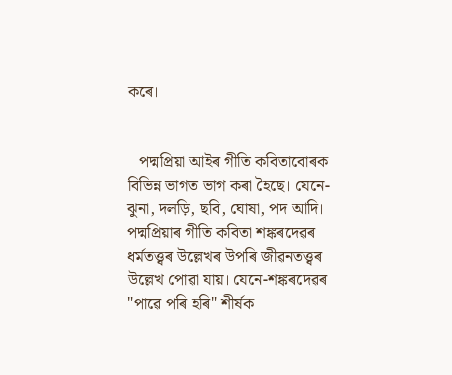কৰে।


   পদ্মপ্রিয়া আইৰ গীতি কবিতাবোৰক বিভিন্ন ভাগত ভাগ কৰা হৈছে। যেনে- ঝুনা, দলড়ি, ছবি, ঘোষা, পদ আদি। পদ্মপ্রিয়াৰ গীতি কবিতা শঙ্কৰদেৱৰ ধর্মতত্ত্বৰ উল্লেখৰ উপৰি জীৱনতত্ত্বৰ উল্লেখ পোৱা যায়। যেনে-শঙ্কৰদেৱৰ "পাৱে পৰি হৰি" শীর্ষক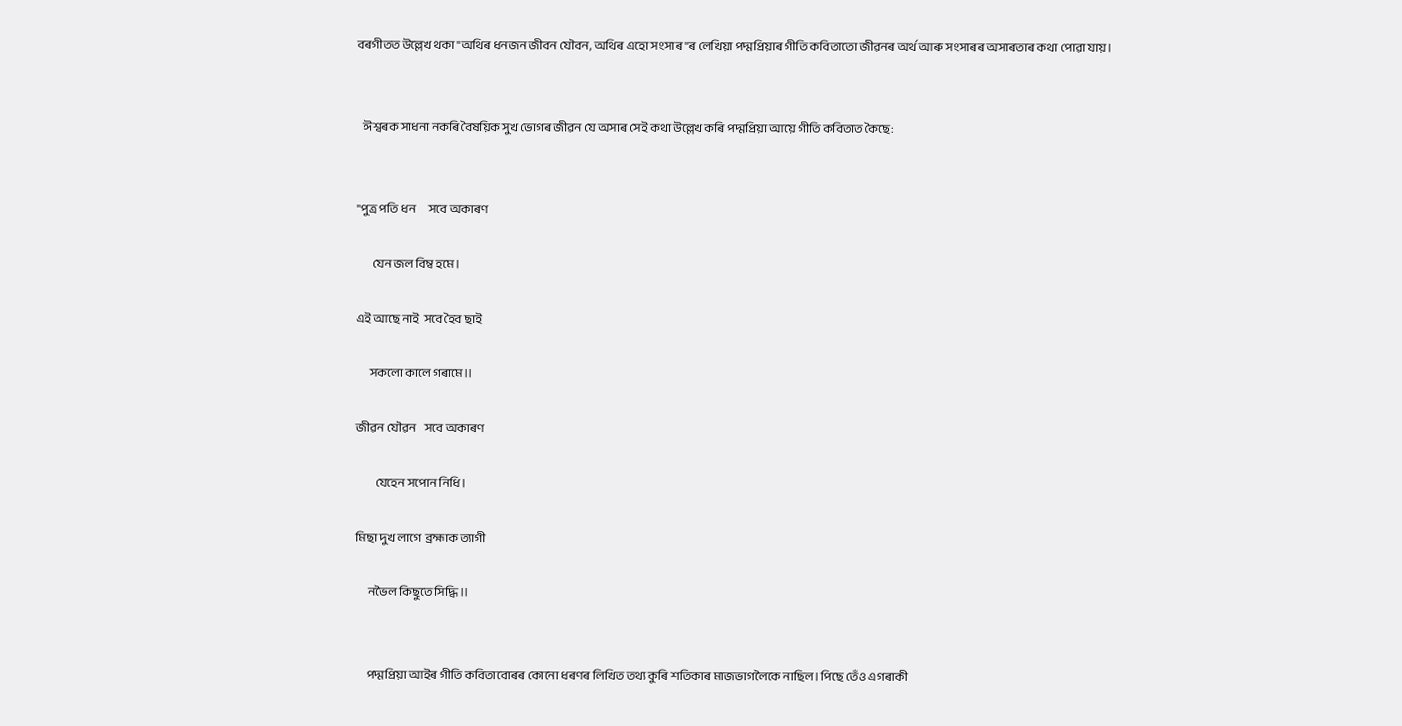বৰগীতত উল্লেখ থকা "অথিৰ ধনজন জীবন যৌবন, অথিৰ এহো সংসাৰ "ৰ লেখিয়া পদ্মপ্রিয়াৰ গীতি কবিতাতো জীৱনৰ অর্থ আৰু সংসাৰৰ অসাৰতাৰ কথা পোৱা যায়।


   ঈশ্বৰক সাধনা নকৰি বৈষয়িক সুখ ভোগৰ জীৱন যে অসাৰ সেই কথা উল্লেখ কৰি পদ্মপ্রিয়া আয়ে গীতি কবিতাত কৈছে:


"পুত্ৰ পতি ধন      সবে অকাৰণ

       যেন জল বিম্ব হমে।

এই আছে নাই  সবে হৈব ছাই

      সকলো কালে গৰামে।।

জীৱন যৌৱন    সবে অকাৰণ

         যেহেন সপোন নিধি।

মিছা দুখ লাগে  ব্ৰহ্মাক ত্যাগী

      নভৈল কিছুতে সিদ্ধি।।


     পদ্মপ্রিয়া আইৰ গীতি কবিতাবোৰৰ কোনো ধৰণৰ লিখিত তথ্য কুৰি শতিকাৰ মাজভাগলৈকে নাছিল। পিছে তেঁও এগৰাকী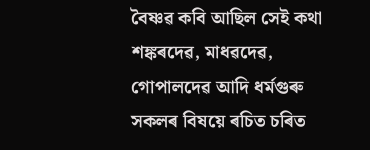বৈষ্ণৱ কবি আছিল সেই কথা শঙ্কৰদেৱ, মাধৱদেৱ, গোপালদেৱ আদি ধর্মগুৰু সকলৰ বিষয়ে ৰচিত চৰিত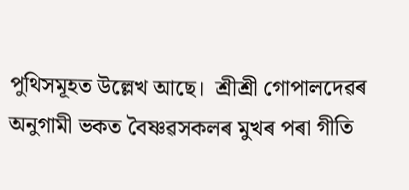পুথিসমূহত উল্লেখ আছে।  শ্রীশ্রী গোপালদেৱৰ অনুগামী ভকত বৈষ্ণৱসকলৰ মুখৰ পৰা গীতি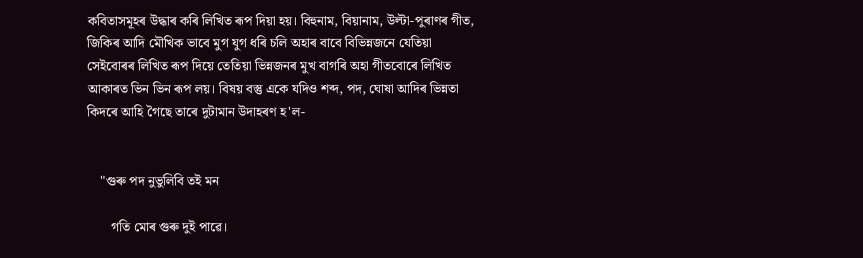কবিতাসমূহৰ উদ্ধাৰ কৰি লিখিত ৰূপ দিয়া হয়। বিহুনাম, বিয়ানাম, উল্টা-পুৰাণৰ গীত, জিকিৰ আদি মৌখিক ভাবে মুগ যুগ ধৰি চলি অহাৰ বাবে বিভিন্নজনে যেতিয়া সেইবোৰৰ লিখিত ৰূপ দিয়ে তেতিয়া ভিন্নজনৰ মুখ বাগৰি অহা গীতবোৰে লিখিত আকাৰত ভিন ভিন ৰূপ লয়। বিষয় বস্তু একে যদিও শব্দ, পদ, ঘোষা আদিৰ ভিন্নতা কিদৰে আহি গৈছে তাৰে দুটামান উদাহৰণ হ'ল-


    "গুৰু পদ নুভুলিবি তই মন

       গতি মোৰ গুৰু দুই পাৱে।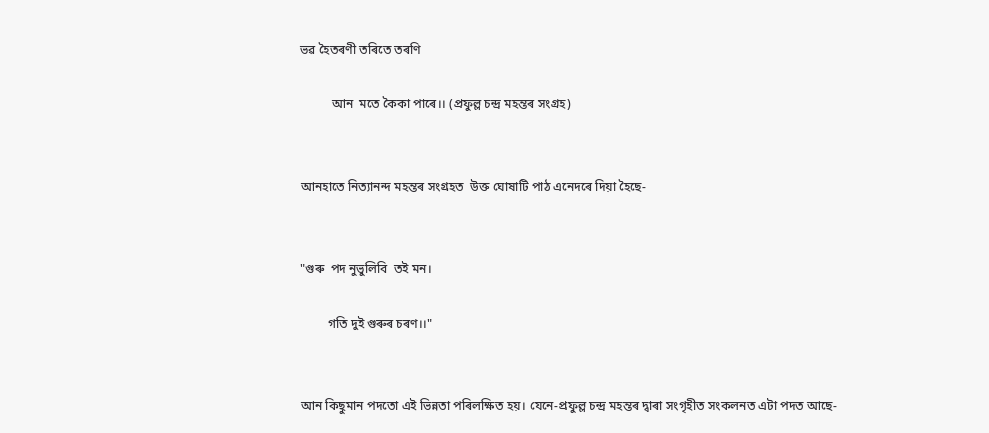ভৱ হৈতৰণী তৰিতে তৰণি

          আন  মতে কৈকা পাৰে।। (প্ৰফুল্ল চন্দ্ৰ মহন্তৰ সংগ্ৰহ)


আনহাতে নিত্যানন্দ মহন্তৰ সংগ্ৰহত  উক্ত ঘোষাটি পাঠ এনেদৰে দিয়া হৈছে-


"গুৰু  পদ নুভুলিবি  তই মন।

         গতি দুই গুৰুৰ চৰণ।।"


আন কিছুমান পদতো এই ভিন্নতা পৰিলক্ষিত হয়। যেনে-প্রফুল্ল চন্দ্র মহন্তৰ দ্বাৰা সংগৃহীত সংকলনত এটা পদত আছে-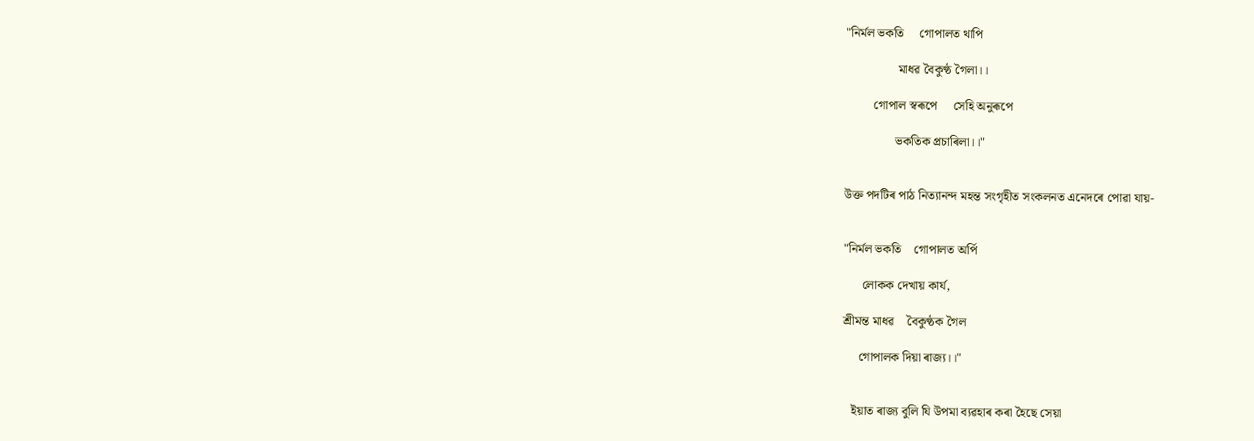"নিৰ্মল ভকতি     গোপালত থাপি

                 মাধৱ বৈকুণ্ঠ গৈলা।।

         গোপাল স্বৰূপে     সেহি অনুৰূপে

                ভকতিক প্রচাৰিলা।।"


উক্ত পদটিৰ পাঠ নিত্যানন্দ মহন্ত সংগৃহীত সংকলনত এনেদৰে পোৱা যায়-


"নিৰ্মল ভকতি    গোপালত অৰ্পি

      লোকক দেখায় কার্য,

শ্ৰীমন্ত মাধৱ    বৈকুণ্ঠক গৈল

     গোপালক দিয়া ৰাজ্য।।"


   ইয়াত ৰাজ্য বুলি যি উপমা ব্যৱহাৰ কৰা হৈছে সেয়া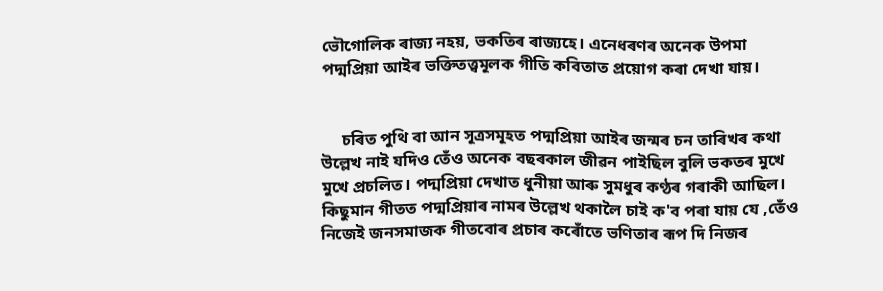ভৌগোলিক ৰাজ্য নহয়, ভকতিৰ ৰাজ্যহে। এনেধৰণৰ অনেক উপমা পদ্মপ্রিয়া আইৰ ভক্তিতত্ত্বমূলক গীতি কবিতাত প্রয়োগ কৰা দেখা যায়।


     চৰিত পুথি বা আন সূত্রসমূহত পদ্মপ্রিয়া আইৰ জন্মৰ চন তাৰিখৰ কথা উল্লেখ নাই যদিও তেঁও অনেক বছৰকাল জীৱন পাইছিল বুলি ভকতৰ মুখে মুখে প্রচলিত। পদ্মপ্রিয়া দেখাত ধুনীয়া আৰু সুমধুৰ কণ্ঠৰ গৰাকী আছিল। কিছুমান গীতত পদ্মপ্রিয়াৰ নামৰ উল্লেখ থকালৈ চাই ক'ব পৰা যায় যে ,তেঁও নিজেই জনসমাজক গীতবোৰ প্ৰচাৰ কৰোঁতে ভণিতাৰ ৰূপ দি নিজৰ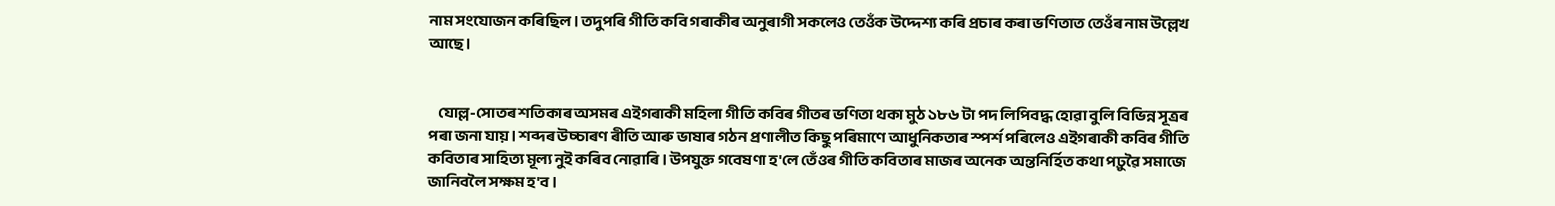নাম সংযোজন কৰিছিল। তদুপৰি গীতি কবি গৰাকীৰ অনুৰাগী সকলেও তেওঁক উদ্দেশ্য কৰি প্ৰচাৰ কৰা ভণিতাত তেওঁৰ নাম উল্লেখ আছে।


    যোল্ল-সোতৰ শতিকাৰ অসমৰ এইগৰাকী মহিলা গীতি কবিৰ গীতৰ ভণিতা থকা মুঠ ১৮৬ টা পদ লিপিবদ্ধ হোৱা বুলি বিভিন্ন সূত্ৰৰ পৰা জনা যায়। শব্দৰ উচ্চাৰণ ৰীতি আৰু ভাষাৰ গঠন প্রণালীত কিছু পৰিমাণে আধুনিকতাৰ স্পৰ্শ পৰিলেও এইগৰাকী কবিৰ গীতি কবিতাৰ সাহিত্য মূল্য নুই কৰিব নোৱাৰি। উপযুক্ত গবেষণা হ'লে তেঁওৰ গীতি কবিতাৰ মাজৰ অনেক অন্তনির্হিত কথা পঢ়ুৱৈ সমাজে জানিবলৈ সক্ষম হ'ব।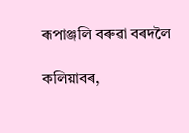ৰূপাঞ্জলি বৰুৱা বৰদলৈ

কলিয়াবৰ,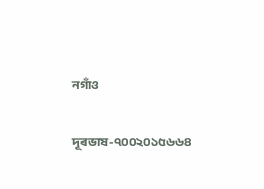নগাঁও

দূৰভাষ-৭০০২০১৫৬৬৪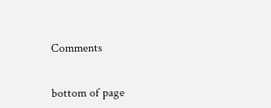Comments


bottom of page